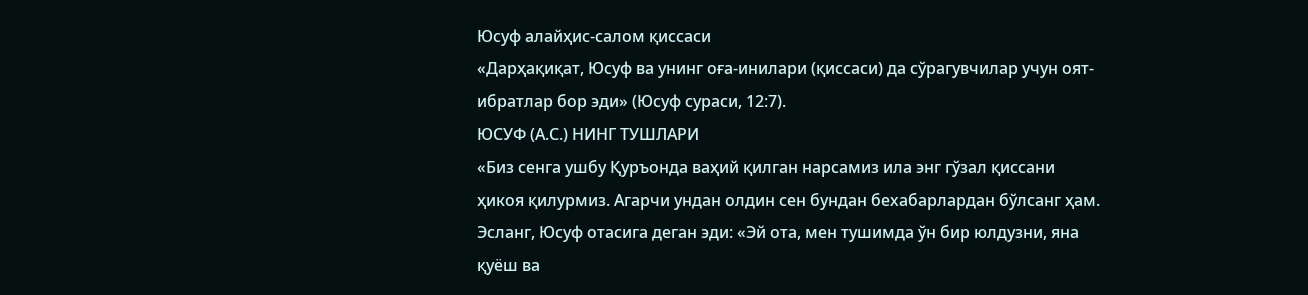Юсуф алайҳис-салом қиссаси
«Дарҳақиқат, Юсуф ва унинг оға-инилари (қиссаси) да сўрагувчилар учун оят-ибратлар бор эди» (Юсуф сураси, 12:7).
ЮСУФ (А.С.) НИНГ ТУШЛАРИ
«Биз сенга ушбу Қуръонда ваҳий қилган нарсамиз ила энг гўзал қиссани ҳикоя қилурмиз. Агарчи ундан олдин сен бундан бехабарлардан бўлсанг ҳам. Эсланг, Юсуф отасига деган эди: «Эй ота, мен тушимда ўн бир юлдузни, яна қуёш ва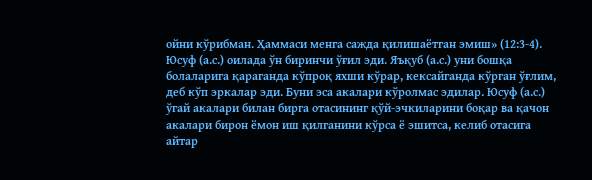ойни кўрибман. Ҳаммаси менга сажда қилишаётган эмиш» (12:3-4).
Юсуф (а.с.) оилада ўн биринчи ўғил эди. Яъқуб (а.с.) уни бошқа болаларига қараганда кўпроқ яхши кўрар, кексайганда кўрган ўғлим, деб кўп эркалар эди. Буни эса акалари кўролмас эдилар. Юсуф (а.с.) ўгай акалари билан бирга отасининг қўй-эчкиларини боқар ва қачон акалари бирон ёмон иш қилганини кўрса ё эшитса, келиб отасига айтар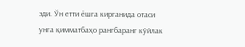эди. Ўн етти ёшга кирганида отаси унга қимматбаҳо рангбаранг кўйлак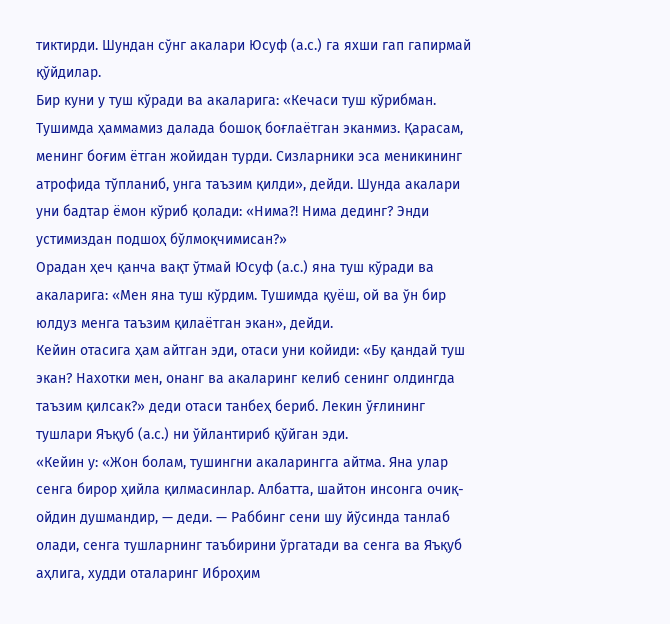тиктирди. Шундан сўнг акалари Юсуф (а.с.) га яхши гап гапирмай қўйдилар.
Бир куни у туш кўради ва акаларига: «Кечаси туш кўрибман. Тушимда ҳаммамиз далада бошоқ боғлаётган эканмиз. Қарасам, менинг боғим ётган жойидан турди. Сизларники эса меникининг атрофида тўпланиб, унга таъзим қилди», дейди. Шунда акалари уни бадтар ёмон кўриб қолади: «Нима?! Нима дединг? Энди устимиздан подшоҳ бўлмоқчимисан?»
Орадан ҳеч қанча вақт ўтмай Юсуф (а.с.) яна туш кўради ва акаларига: «Мен яна туш кўрдим. Тушимда қуёш, ой ва ўн бир юлдуз менга таъзим қилаётган экан», дейди.
Кейин отасига ҳам айтган эди, отаси уни койиди: «Бу қандай туш экан? Нахотки мен, онанг ва акаларинг келиб сенинг олдингда таъзим қилсак?» деди отаси танбеҳ бериб. Лекин ўғлининг тушлари Яъқуб (а.с.) ни ўйлантириб қўйган эди.
«Кейин у: «Жон болам, тушингни акаларингга айтма. Яна улар сенга бирор ҳийла қилмасинлар. Албатта, шайтон инсонга очиқ-ойдин душмандир, — деди. — Раббинг сени шу йўсинда танлаб олади, сенга тушларнинг таъбирини ўргатади ва сенга ва Яъқуб аҳлига, худди оталаринг Иброҳим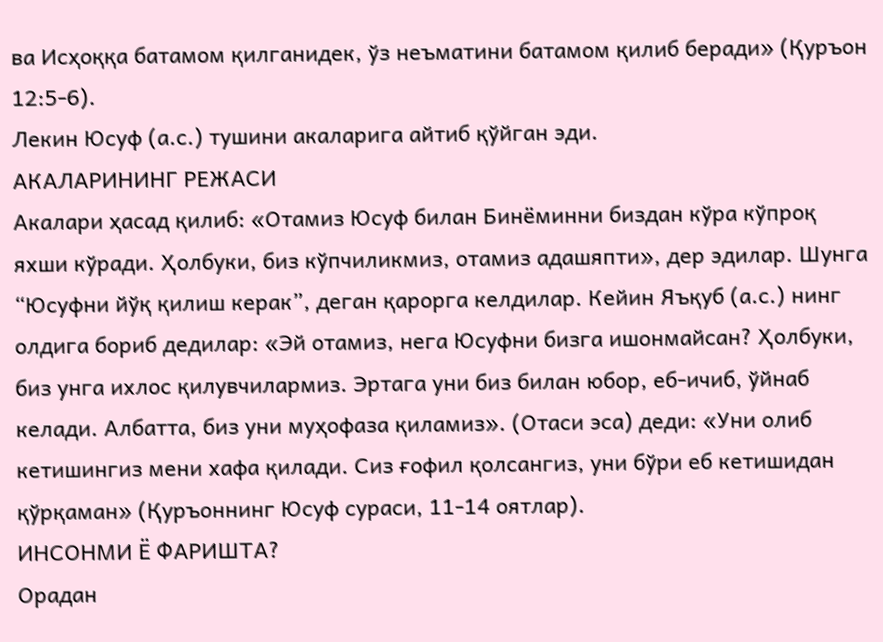ва Исҳоққа батамом қилганидек, ўз неъматини батамом қилиб беради» (Қуръон 12:5-6).
Лекин Юсуф (а.с.) тушини акаларига айтиб қўйган эди.
АКАЛАРИНИНГ РЕЖАСИ
Акалари ҳасад қилиб: «Отамиз Юсуф билан Бинёминни биздан кўра кўпроқ яхши кўради. Ҳолбуки, биз кўпчиликмиз, отамиз адашяпти», дер эдилар. Шунга “Юсуфни йўқ қилиш керак”, деган қарорга келдилар. Кейин Яъқуб (а.с.) нинг олдига бориб дедилар: «Эй отамиз, нега Юсуфни бизга ишонмайсан? Ҳолбуки, биз унга ихлос қилувчилармиз. Эртага уни биз билан юбор, еб-ичиб, ўйнаб келади. Албатта, биз уни муҳофаза қиламиз». (Отаси эса) деди: «Уни олиб кетишингиз мени хафа қилади. Сиз ғофил қолсангиз, уни бўри еб кетишидан қўрқаман» (Қуръоннинг Юсуф сураси, 11-14 оятлар).
ИНСОНМИ Ё ФАРИШТА?
Орадан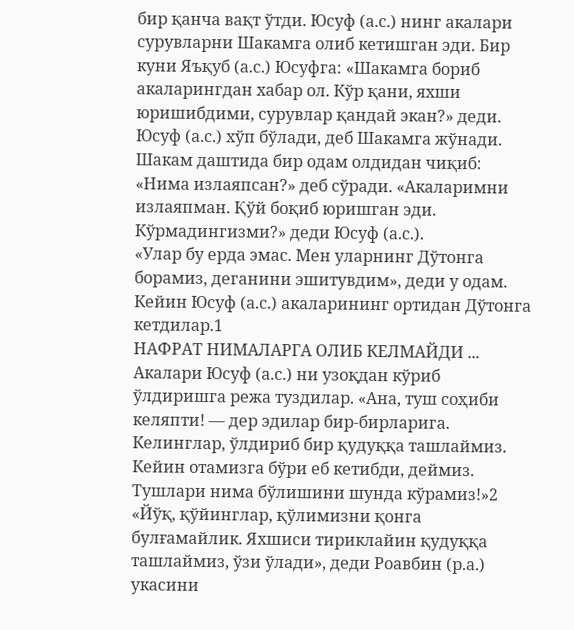бир қанча вақт ўтди. Юсуф (а.с.) нинг акалари сурувларни Шакамга олиб кетишган эди. Бир куни Яъқуб (а.с.) Юсуфга: «Шакамга бориб акаларингдан хабар ол. Кўр қани, яхши юришибдими, сурувлар қандай экан?» деди. Юсуф (а.с.) хўп бўлади, деб Шакамга жўнади.
Шакам даштида бир одам олдидан чиқиб: «Нима излаяпсан?» деб сўради. «Акаларимни излаяпман. Қўй боқиб юришган эди. Кўрмадингизми?» деди Юсуф (а.с.).
«Улар бу ерда эмас. Мен уларнинг Дўтонга борамиз, деганини эшитувдим», деди у одам. Кейин Юсуф (а.с.) акаларининг ортидан Дўтонга кетдилар.1
НАФРАТ НИМАЛАРГА ОЛИБ КЕЛМАЙДИ ...
Акалари Юсуф (а.с.) ни узоқдан кўриб ўлдиришга режа туздилар. «Ана, туш соҳиби келяпти! — дер эдилар бир-бирларига. Келинглар, ўлдириб бир қудуққа ташлаймиз. Кейин отамизга бўри еб кетибди, деймиз. Тушлари нима бўлишини шунда кўрамиз!»2
«Йўқ, қўйинглар, қўлимизни қонга булғамайлик. Яхшиси тириклайин қудуққа ташлаймиз, ўзи ўлади», деди Роавбин (р.а.) укасини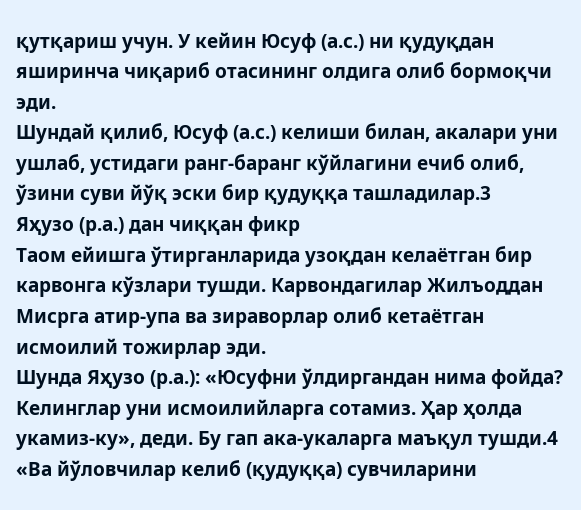қутқариш учун. У кейин Юсуф (а.с.) ни қудуқдан яширинча чиқариб отасининг олдига олиб бормоқчи эди.
Шундай қилиб, Юсуф (а.с.) келиши билан, акалари уни ушлаб, устидаги ранг-баранг кўйлагини ечиб олиб, ўзини суви йўқ эски бир қудуққа ташладилар.3
Яҳузо (р.а.) дан чиққан фикр
Таом ейишга ўтирганларида узоқдан келаётган бир карвонга кўзлари тушди. Карвондагилар Жилъоддан Мисрга атир-упа ва зираворлар олиб кетаётган исмоилий тожирлар эди.
Шунда Яҳузо (р.а.): «Юсуфни ўлдиргандан нима фойда? Келинглар уни исмоилийларга сотамиз. Ҳар ҳолда укамиз-ку», деди. Бу гап ака-укаларга маъқул тушди.4
«Ва йўловчилар келиб (қудуққа) сувчиларини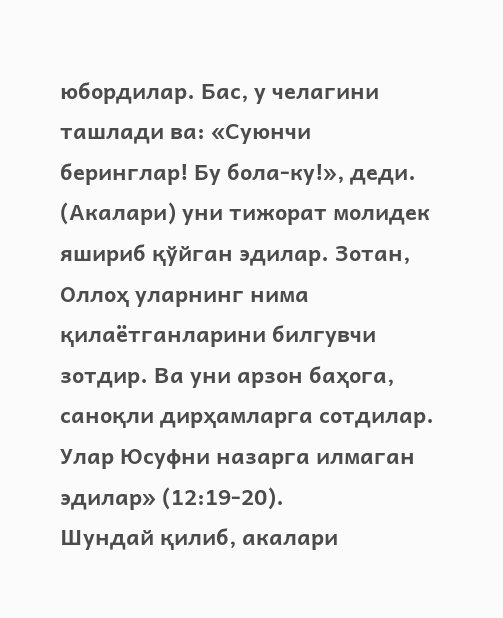юбордилар. Бас, у челагини ташлади ва: «Суюнчи беринглар! Бу бола-ку!», деди. (Акалари) уни тижорат молидек яшириб қўйган эдилар. Зотан, Оллоҳ уларнинг нима қилаётганларини билгувчи зотдир. Ва уни арзон баҳога, саноқли дирҳамларга сотдилар. Улар Юсуфни назарга илмаган эдилар» (12:19-20).
Шундай қилиб, акалари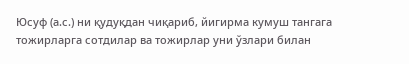Юсуф (а.с.) ни қудуқдан чиқариб, йигирма кумуш тангага тожирларга сотдилар ва тожирлар уни ўзлари билан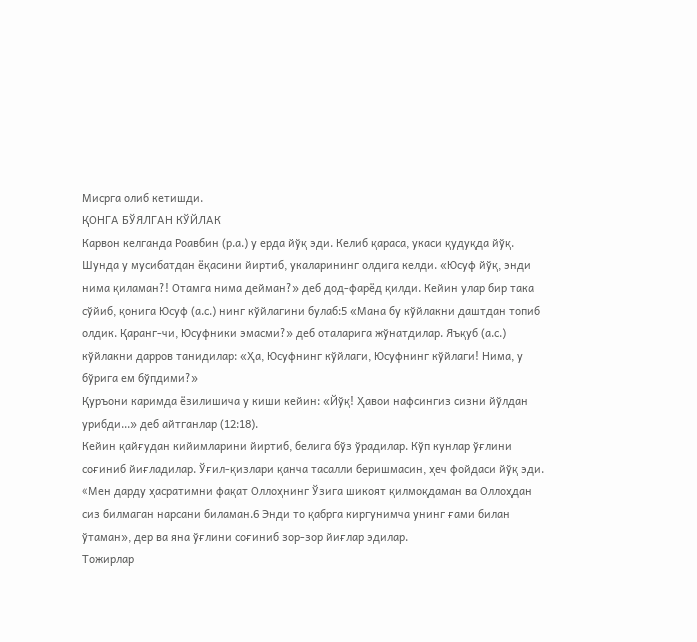Мисрга олиб кетишди.
ҚОНГА БЎЯЛГАН КЎЙЛАК
Карвон келганда Роавбин (р.а.) у ерда йўқ эди. Келиб қараса, укаси қудуқда йўқ. Шунда у мусибатдан ёқасини йиртиб, укаларининг олдига келди. «Юсуф йўқ, энди нима қиламан?! Отамга нима дейман?» деб дод-фарёд қилди. Кейин улар бир така сўйиб, қонига Юсуф (а.с.) нинг кўйлагини булаб:5 «Мана бу кўйлакни даштдан топиб олдик. Қаранг-чи, Юсуфники эмасми?» деб оталарига жўнатдилар. Яъқуб (а.с.) кўйлакни дарров танидилар: «Ҳа, Юсуфнинг кўйлаги, Юсуфнинг кўйлаги! Нима, у бўрига ем бўпдими?»
Қуръони каримда ёзилишича у киши кейин: «Йўқ! Ҳавои нафсингиз сизни йўлдан урибди...» деб айтганлар (12:18).
Кейин қайғудан кийимларини йиртиб, белига бўз ўрадилар. Кўп кунлар ўғлини соғиниб йиғладилар. Ўғил-қизлари қанча тасалли беришмасин, ҳеч фойдаси йўқ эди. «Mен дарду ҳасратимни фақат Оллоҳнинг Ўзига шикоят қилмоқдаман ва Оллоҳдан сиз билмаган нарсани биламан.6 Энди то қабрга киргунимча унинг ғами билан ўтаман», дер ва яна ўғлини соғиниб зор-зор йиғлар эдилар.
Тожирлар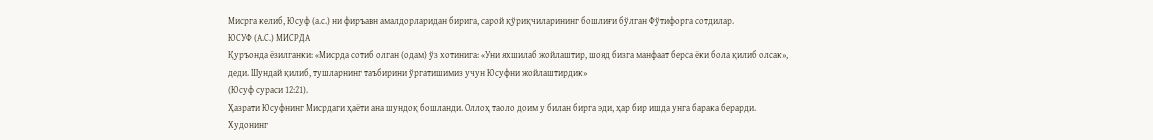Мисрга келиб, Юсуф (а.с.) ни фиръавн амалдорларидан бирига, сарой қўриқчиларининг бошлиғи бўлган Фўтифорга сотдилар.
ЮСУФ (А.С.) МИСРДА
Қуръонда ёзилганки: «Мисрда сотиб олган (одам) ўз хотинига: «Уни яхшилаб жойлаштир, шояд бизга манфаат берса ёки бола қилиб олсак», деди. Шундай қилиб, тушларнинг таъбирини ўргатишимиз учун Юсуфни жойлаштирдик»
(Юсуф сураси 12:21).
Ҳазрати Юсуфнинг Мисрдаги ҳаёти ана шундоқ бошланди. Оллоҳ таоло доим у билан бирга эди, ҳар бир ишда унга барака берарди. Худонинг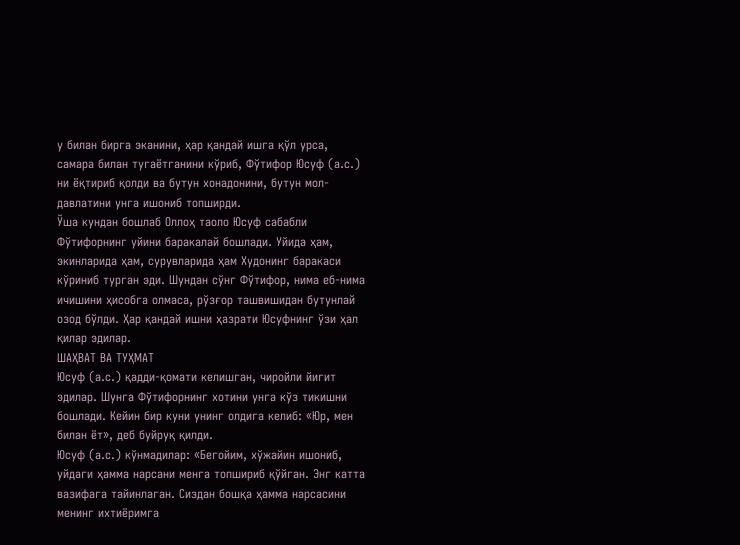у билан бирга эканини, ҳар қандай ишга қўл урса, самара билан тугаётганини кўриб, Фўтифор Юсуф (а.с.) ни ёқтириб қолди ва бутун хонадонини, бутун мол-давлатини унга ишониб топширди.
Ўша кундан бошлаб Оллоҳ таоло Юсуф сабабли Фўтифорнинг уйини баракалай бошлади. Уйида ҳам, экинларида ҳам, сурувларида ҳам Худонинг баракаси кўриниб турган эди. Шундан сўнг Фўтифор, нима еб-нима ичишини ҳисобга олмаса, рўзғор ташвишидан бутунлай озод бўлди. Ҳар қандай ишни ҳазрати Юсуфнинг ўзи ҳал қилар эдилар.
ШАҲВАТ ВА ТУҲМАТ
Юсуф (а.с.) қадди-қомати келишган, чиройли йигит эдилар. Шунга Фўтифорнинг хотини унга кўз тикишни бошлади. Кейин бир куни унинг олдига келиб: «Юр, мен билан ёт», деб буйруқ қилди.
Юсуф (а.с.) кўнмадилар: «Бегойим, хўжайин ишониб, уйдаги ҳамма нарсани менга топшириб қўйган. Энг катта вазифага тайинлаган. Сиздан бошқа ҳамма нарсасини менинг ихтиёримга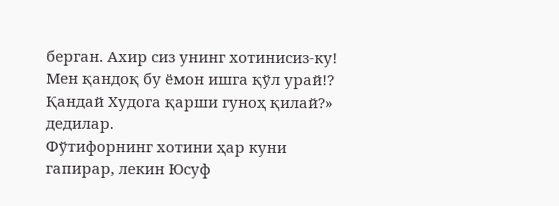берган. Ахир сиз унинг хотинисиз-ку! Мен қандоқ бу ёмон ишга қўл урай!? Қандай Худога қарши гуноҳ қилай?» дедилар.
Фўтифорнинг хотини ҳар куни гапирар, лекин Юсуф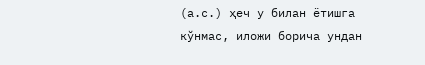(а.с.) ҳеч у билан ётишга кўнмас, иложи борича ундан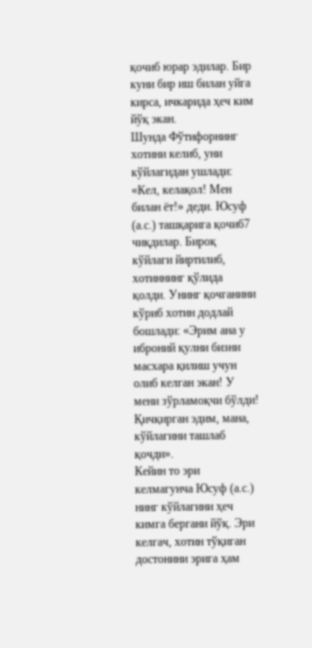қочиб юрар эдилар. Бир куни бир иш билан уйга кирса, ичкарида ҳеч ким йўқ экан.
Шунда Фўтифорнинг хотини келиб, уни кўйлагидан ушлади: «Кел, келақол! Мен билан ёт!» деди. Юсуф (а.с.) ташқарига қочиб7 чиқдилар. Бироқ кўйлаги йиртилиб, хотиннинг қўлида қолди. Унинг қочганини кўриб хотин додлай бошлади: «Эрим ана у иброний қулни бизни масхара қилиш учун олиб келган экан! У мени зўрламоқчи бўлди! Қичқирган эдим, мана, кўйлагини ташлаб қочди».
Кейин то эри келмагунча Юсуф (а.с.) нинг кўйлагини ҳеч кимга бергани йўқ. Эри келгач, хотин тўқиган достонини эрига ҳам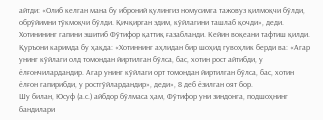айтди: «Олиб келган мана бу иброний қулингиз номусимга тажовуз қилмоқчи бўлди, обрўйимни тўкмоқчи бўлди. Қичқирган эдим, кўйлагини ташлаб қочди», деди.
Хотинининг гапини эшитиб Фўтифор қаттиқ ғазабланди. Кейин воқеани тафтиш қилди. Қуръони каримда бу ҳақда: «Хотиннинг аҳлидан бир шоҳид гувоҳлик берди ва: «Агар унинг кўйлаги олд томондан йиртилган бўлса, бас, хотин рост айтибди, у ёлғончилардандир. Агар унинг кўйлаги орт томондан йиртилган бўлса, бас, хотин ёлғон гапирибди, у ростгўйлардандир», деди», 8 деб ёзилган оят бор.
Шу билан, Юсуф (а.с.) айбдор бўлмаса ҳам, Фўтифор уни зиндонга, подшоҳнинг бандилари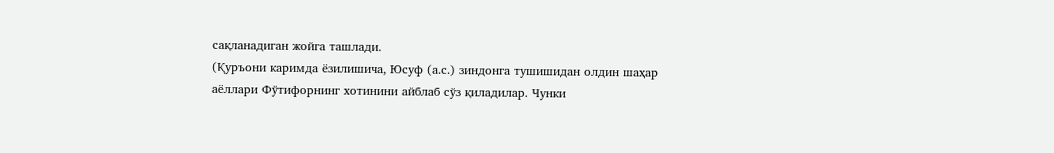сақланадиган жойга ташлади.
(Қуръони каримда ёзилишича, Юсуф (а.с.) зиндонга тушишидан олдин шаҳар аёллари Фўтифорнинг хотинини айблаб сўз қиладилар. Чунки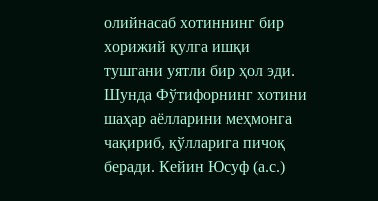олийнасаб хотиннинг бир хорижий қулга ишқи тушгани уятли бир ҳол эди. Шунда Фўтифорнинг хотини шаҳар аёлларини меҳмонга чақириб, қўлларига пичоқ беради. Кейин Юсуф (а.с.)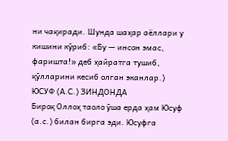ни чақиради. Шунда шаҳар аёллари у кишини кўриб: «Бу — инсон эмас, фаришта!» деб ҳайратга тушиб, қўлларини кесиб олган эканлар.)
ЮСУФ (А.С.) ЗИНДОНДА
Бироқ Оллоҳ таоло ўша ерда ҳам Юсуф (а.с.) билан бирга эди. Юсуфга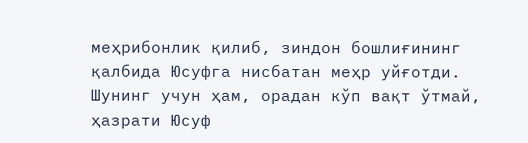меҳрибонлик қилиб, зиндон бошлиғининг қалбида Юсуфга нисбатан меҳр уйғотди. Шунинг учун ҳам, орадан кўп вақт ўтмай, ҳазрати Юсуф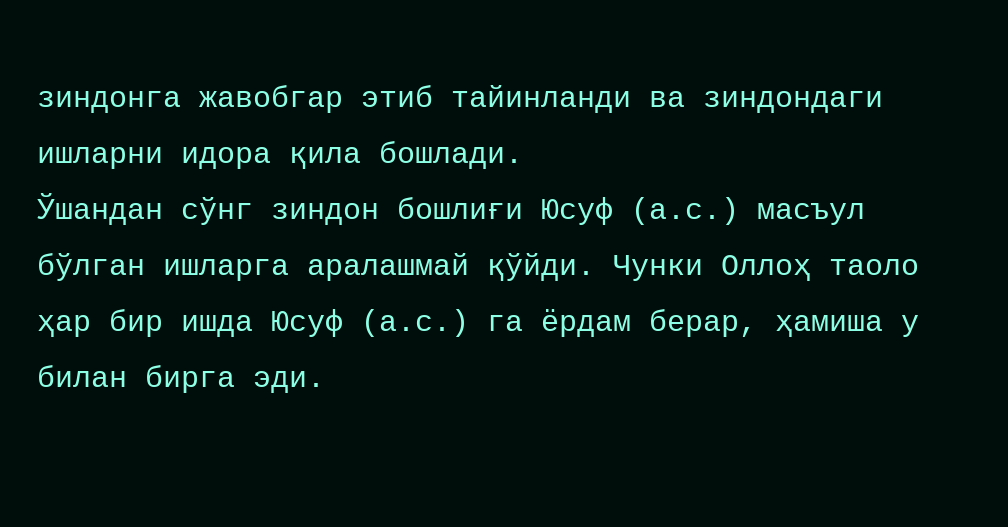зиндонга жавобгар этиб тайинланди ва зиндондаги ишларни идора қила бошлади.
Ўшандан сўнг зиндон бошлиғи Юсуф (а.с.) масъул бўлган ишларга аралашмай қўйди. Чунки Оллоҳ таоло ҳар бир ишда Юсуф (а.с.) га ёрдам берар, ҳамиша у билан бирга эди.